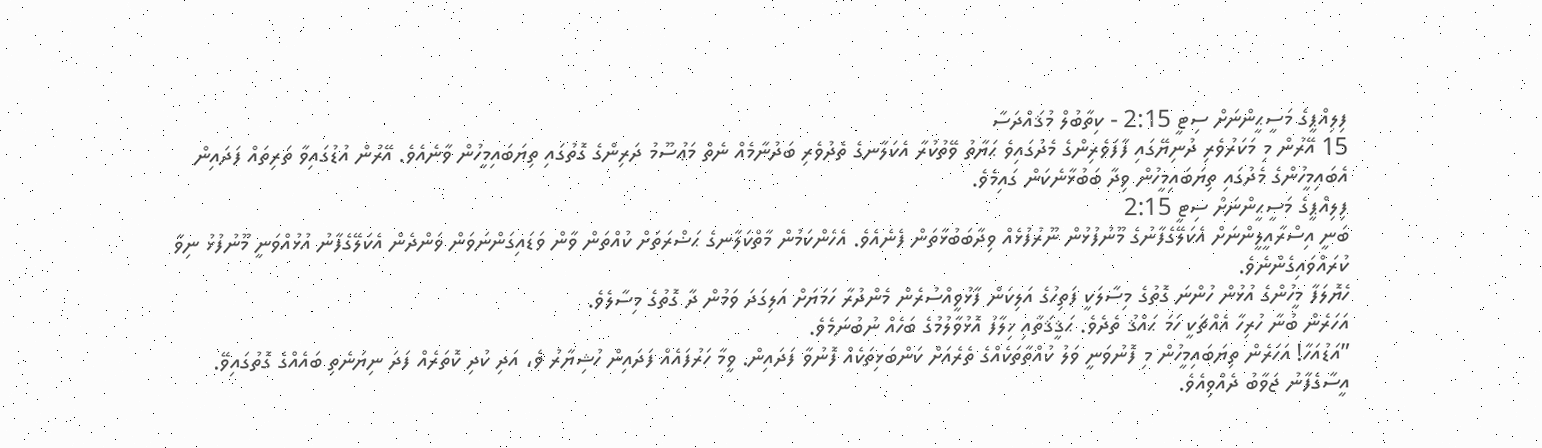ފިލިއްޕީގެ މަސީޙީންނަށް ސިޓީ 2:15 - ކިތާބުލް މުޤައްދަސާ
15 އޭރުން މި މަކަރުވެރި ދުނިޔޭގައި ފާފަވެރިންގެ މެދުގައިވެ ޙަޔާތު ވޭތުކުރާ އެކަލާނގެ ތެދުވެރި ބަދުނާމެއް ނެތް މަޢުސޫމު ދަރިންގެ ގޮތުގައި ތިޔަބައިމީހުން ވާނެއެވެ. އޭރުން އުޑުގައިވާ ތަރިތައް ފަދައިން އެބައިމީހުންގެ މެދުގައި ތިޔަބައިމީހުން ވިދާ ބަބުޅާނެކަން ގައިމެވެ.
ފިލިއްޕީގެ މަސީޙީންނަށް ސިޓީ 2:15
ބަނީ އިސްރާއީލީންނަށް އެކަލޭގެފާނުގެ މޫނުފުޅުން ނޫރުފުޅެއް ވިދާބަބުޅާތަން ފެނެއެވެ. އެހެންކަމުން މާތްކަލާނގެ ޙަޟްރަތަށް ކުއްތަން ވާން ވަޑައިގަންނަވަން ވަންދެން އެކަލޭގެފާނު އުޅުއްވަނީ މޫނުފުޅު ނިވާ ކުރައްވައިގެންނެވެ.
ހެޔޮލަފާ މީހުންގެ އުޅުން ހުންނަ ގޮތުގެ މިސާލަކީ ފަތިހުގެ އަލިކަން ފާޅުވީއްސުރެން މެންދުރާ ހަމަޔަށް އަލިގަދަ ވަމުން ދާ ގޮތުގެ މިސާލެވެ.
އަހަރެން ބުނާ ހުރިހާ އެއްޗަކީ ހަމަ ޙައްޤު ތެދެވެ. ޙަޤީޤަތާއި ޚިލާފު އޮޅުވާލުމުގެ ބަހެއް ނުބުނަމެވެ.
”އަޑުއަހާ! އަހަރެން ތިޔަބައިމީހުން މި ފޮނުވަނީ ވަލު ކުއްތާތަކެއްގެ ތެރެއަށް ކަންބަޅިތަކެއް ފޮނުވާ ފަދައިން. ވީމާ ހަރުފައެއް ފަދައިން ހުޝިޔާރު ވެ، އަދި ކުދި ކޮތަރެއް ފަދަ ނިޔަނެތި ބައެއްގެ ގޮތުގައިވޭ.
އީސާގެފާނު ޖަވާބު ދެއްވިއެވެ.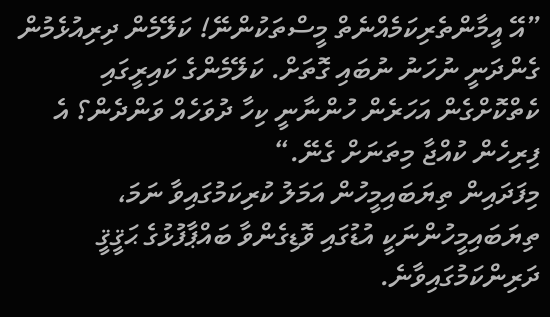”އޭ އީމާންތެރިކަމެއްނެތް މީސްތަކުންނޭ! ކަލޭމެން ދިރިއުޅެމުން ގެންދަނީ ނުހަނު ނުބައި ގޮތަށް. ކަލޭމެންގެ ކައިރީގައި ކެތްކޮށްގެން އަހަރެން ހުންނާނީ ކިހާ ދުވަހެއް ވަންދެން؟ އެ ފިރިހެން ކުއްޖާ މިތަނަށް ގެނޭ.“
މިފަދައިން ތިޔަބައިމީހުން އަމަލު ކުރިކަމުގައިވާ ނަމަ، ތިޔަބައިމީހުންނަކީ އުޑުގައި ވޮޑިގެންވާ ބައްޕާފުޅުގެ ޙަޤީޤީ ދަރިންކަމުގައިވާނެ.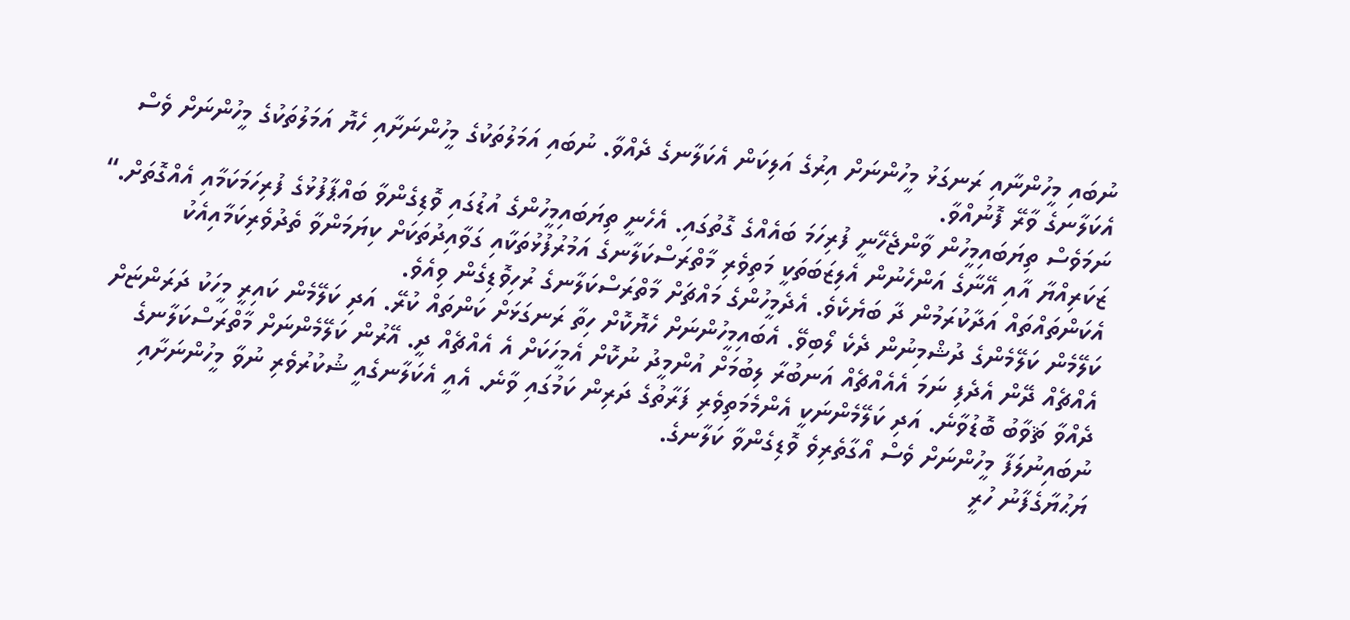ނުބައި މީހުންނާއި ރަނގަޅު މީހުންނަށް އިރުގެ އަލިކަން އެކަލާނގެ ދެއްވާ. ނުބައި އަމަލުތަކުގެ މީހުންނަށާއި ހެޔޮ އަމަލުތަކުގެ މީހުންނަށް ވެސް އެކަލާނގެ ވާރޭ ފޮނުއްވާ.
ނަމަވެސް ތިޔަބައިމީހުން ވާންޖެހޭނީ ފުރިހަމަ ބައެއްގެ ގޮތުގައި. އެހެނީ ތިޔަބައިމީހުންގެ އުޑުގައި ވޮޑިގެންވާ ބައްޕާފުޅުގެ ފުރިހަމަކަމާއި އެއްގޮތަށް.“
ޒަކަރިއްޔާ އާއި އޭނާގެ އަންހެނުން އެލިޒަބަތަކީ މަތިވެރި މާތްރަސްކަލާނގެ އަމުރުފުޅުތަކާއި ގަވާއިދުތަކަށް ކިޔަމަންވާ ތެދުވެރިކަމާއިއެކު އެކަންތައްތައް އަދާކުރަމުން ދާ ބަޔެކެވެ. އެދެމީހުންގެ މައްޗަށް މާތްރަސްކަލާނގެ ރުހިވޮޑިގެން ވިއެވެ.
ކަލޭމެން ކަލޭމެންގެ ދުޝްމިނުން ދެކެ ލޯބިވޭ. އެބައިމީހުންނަށް ހެޔޮކޮށް ހިތާ ރަނގަޅަށް ކަންތައް ކުރޭ. އަދި ކަލޭމެން ކައިރީ މީހަކު ދަރަންޏަށް އެއްޗެއް ދޭން އެދެފި ނަމަ އެއެއްޗެއް އަނބުރާ ލިބުމަށް އުންމީދު ނުކޮށް އެމީހަކަށް އެ އެއްޗެއް ދީ. އޭރުން ކަލޭމެންނަށް މާތްރަސްކަލާނގެ ދެއްވާ ޘަވާބު ބޮޑުވާނެ. އަދި ކަލޭމެންނަކީ އެންމެމަތިވެރި ފަރާތުގެ ދަރިން ކަމުގައި ވާނެ. އެއީ އެކަލާނގެއީ ޝުކުރުވެރި ނުވާ މީހުންނަށާއި ނުބައިނުލަފާ މީހުންނަށް ވެސް އޯގާތެރިވެ ވޮޑިގެންވާ ކަލާނގެ.
ޔަޙުޔާގެފާނު ހުރީ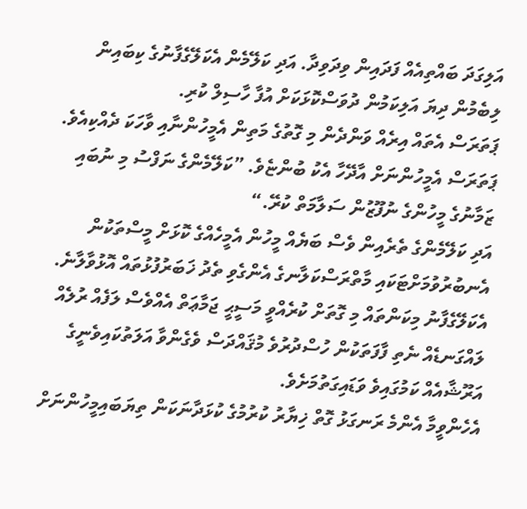އަލިގަދަ ބައްތިއެއް ފަދައިން ވިދަވިދާ. އަދި ކަލޭމެން އެކަލޭގެފާނުގެ ކިބައިން ލިބެމުން ދިޔަ އަލިކަމުން ދުވަސްކޮޅަކަށް އުފާ ހާސިލް ކުރި.
ޕަތަރަސް އެތައް އިރެއް ވަންދެން މި ގޮތުގެ މަތިން އެމީހުންނާއި ވާހަކަ ދެއްކިއެވެ. ޕަތަރަސް އެމީހުންނަށް އާދޭހާ އެކު ބުންޏެވެ. ”ކަލޭމެންގެ ނަފްސު މި ނުބައި ޒަމާނުގެ މީހުންގެ ނުފޫޒުން ސަލާމަތް ކުރޭ.“
އަދި ކަލޭމެންގެ ތެރެއިން ވެސް ބަޔެއް މީހުން އެމީހެއްގެ ކޮޅަށް މީސްތަކުން އެނބުރުވުމަށްޓަކައި މާތްރަސްކަލާނގެ އެންގެވި ތެދު ޚަބަރުފުޅުތައް އޮޅުވާލާނެ.
އެކަލޭގެފާނު މިކަންތައް މި ގޮތަށް ކުރެއްވީ މަސީޙީ ޖަމާޢަތް އެއްވެސް ލަފެއް ރުލެއް ލައްގަނޑެއް ނެތި ފާފަތަކުން ހުސްދުރުވެ މުޤައްދަސް ވެގެންވާ އަލަތުކައިވެނީގެ އަރޫޝާއެއް ކަމުގައިވެ ވަޑައިގަތުމަށެވެ.
އެހެންވީމާ އެންމެ ރަނގަޅު ގޮތް ޚިޔާރު ކުރުމުގެ ކުޅަދާނަކަން ތިޔަބައިމީހުންނަށް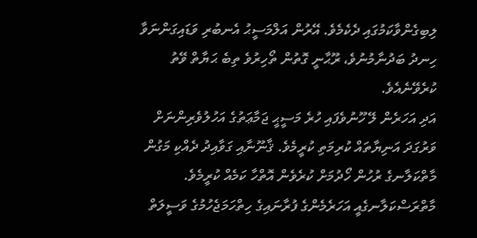ލިބިގެންވާކަމުގައި ދެކެމެވެ. އޭރުން އަލްމަސީޙު އެނބުރި ވަޑައިގަންނަވާ ހިނދު ބަދުނާމުނުވެ، ރޫޙާނީ ގޮތުން ތޯހިރުވެ ތިބެ ޙަޔާތް ވޭތު ކުރެވޭނެއެވެ.
އަދި އަހަރެން ލޭ ހޫނުވެފައި ހުރެ މަސީޙީ ޖަމާޢަތުގެ އަހުލުވެރިންނަށް ވަރުގަދަ އަނިޔާތައް ކުރިމަތި ކުރީމެވެ. ޤާނޫނާއި ގަވާއިދު ދެއްކި މަގުން މާތްކަލާނގެ ރުހުން ހޯދުމަށް ކުރެވެން އޮތްހާ ކަމެއް ކުރީމެވެ.
މާތްރަސްކަލާނގެއީ އަހަރެމެންގެ ފުރާނައިގެ ހިތްހަމަޖެހުމުގެ ވަސީލަތް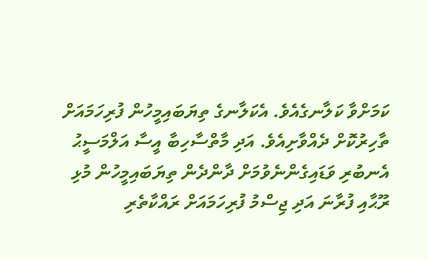ކަމަށްވާ ކަލާނގެއެވެ. އެކަލާނގެ ތިޔަބައިމީހުން ފުރިހަމައަށް ތާހިރުކޮށް ދެއްވާށިއެވެ. އަދި މާތްސާހިބާ އީސާ އަލްމަސީޙު އެނބުރި ވަޑައިގެންނެވުމަށް ދާންދެން ތިޔަބައިމީހުން މުޅި ރޫޙާއި ފުރާނަ އަދި ޖިސްމު ފުރިހަމައަށް ރައްކާތެރި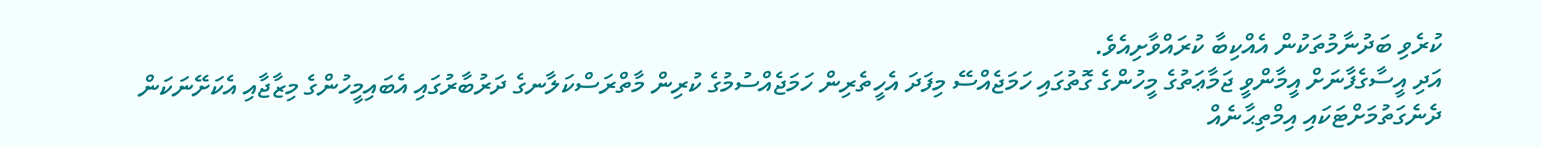ކުރެވި ބަދުނާމުތަކުން އެއްކިބާ ކުރައްވާށިއެވެ.
އަދި އީސާގެފާނަށް އީމާންވީ ޖަމާޢަތުގެ މީހުންގެ ގޮތުގައި ހަމަޖެއްސޭ މިފަދަ އެހީތެރިން ހަމަޖެއްސުމުގެ ކުރިން މާތްރަސްކަލާނގެ ދަރުބާރުގައި އެބައިމީހުންގެ މިޒާޖާއި އެކަށޭނަކަން ދެނެގަތުމަށްޓަކައި އިމްތިޙާނެއް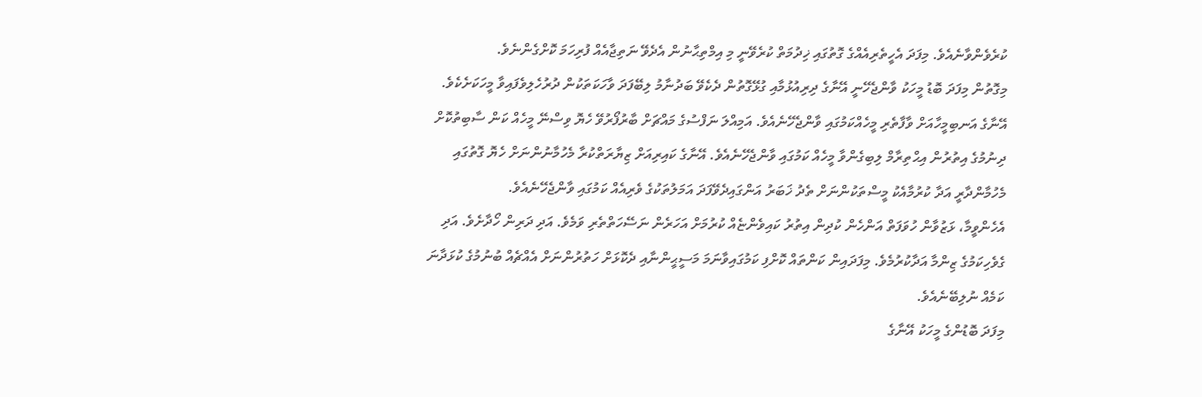ކުރެވެންވާނެއެވެ. މިފަދަ އެހީތެރިއެއްގެ ގޮތުގައި ޚިދުމަތް ކުރެވޭނީ މި އިމްތިޙާނުން އެދެވޭ ނަތިޖާއެއް ފުރިހަމަ ކޮށްގެންނެވެ.
މިގޮތުން މިފަދަ ބޮޑު މީހަކު ވާންޖެހޭނީ އޭނާގެ ދިރިއުޅުމާއި ގުޅޭގޮތުން ދެކެވޭ ބަދުނާމު ލިބޭފަދަ ވާހަކަތަކުން ދުރުހެލިވެފައިވާ މީހަކަށެކެވެ. އޭނާގެ އަނބިމީހާއަށް ވާފާތެރި މީހެއްކަމުގައި ވާންޖެހޭނެއެވެ. އަމިއްލަ ނަފްސުގެ މައްޗަށް ބާރުފޯރުވޭ ހެޔޮ ވިސްނޭ މީހެއް ކަން ސާބިތުކޮށް ދިނުމުގެ އިތުރުން އިޙްތިރާމް ލިބިގެންވާ މީހެއް ކަމުގައި ވާންޖެހޭނެއެވެ. އޭނާގެ ކައިރިއަށް ޒިޔާރަތްކުރާ މެހުމާނުންނަށް ހެޔޮ ގޮތުގައި މެހުމާންދާރީ އަދާ ކުރުމާއެކު މީސްތަކުންނަށް ތެދު ޚަބަރު އަންގައިދެވޭފަދަ އަމަލުތަކުގެ ވެރިއެއް ކަމުގައި ވާންޖެހޭނެއެވެ.
އެހެންވީމާ، ޅަޒުވާން ހުވަފަތް އަންހެން ކުދިން އިތުރު ކައިވެންޏެއް ކުރުމަށް އަހަރެން ނަސޭހަތްތެރި ވަމެވެ. އަދި ދަރިން ހޯދާށެވެ. އަދި ގެވެހިކަމުގެ ޒިންމާ އަދާކުރުމެވެ. މިފަދައިން ކަންތައް ކޮށްފި ކަމުގައިވާނަމަ މަސީޙީންނާއި ދެކޮޅަށް ހަތުރުންނަށް އެއްޗެއް ބުނުމުގެ ކުޅަދާނަ ކަމެއް ނުލިބޭނެއެވެ.
މިފަދަ ބޮޑުންގެ މީހަކު އޭނާގެ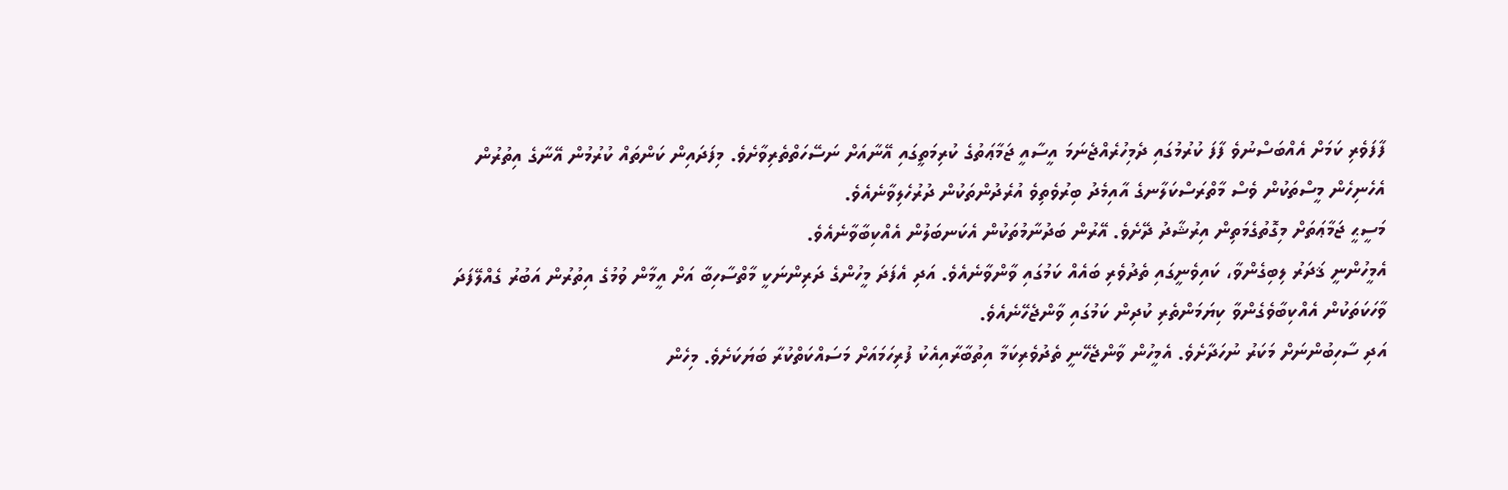ފާފަވެރި ކަމަށް އެއްބަސްނުވެ ފާފަ ކުރުމުގައި ދެމިހުރެއްޖެނަމަ އީސާއީ ޖަމާޢަތުގެ ކުރިމަތީގައި އޭނާއަށް ނަސޭހަތްތެރިވާށެވެ. މިފަދައިން ކަންތައް ކުރުމުން އޭނާގެ އިތުރުން އެހެނިހެން މީސްތަކުން ވެސް މާތްރަސްކަލާނގެ އާއިމެދު ބިރުވެތިވެ އުރެދުންތަކުން ދުރުހެލިވާނެއެވެ.
މަސީޙީ ޖަމާޢަތަށް މިގޮތުގެމަތިން އިރުޝާދު ދޭށެވެ. އޭރުން ބަދުނާމުތަކުން އެކަނބަލުން އެއްކިބާވާނެއެވެ.
އެމީހުންނީ ޤަދަރު ލިބިގެންވާ، ކައިވެނީގައި ތެދުވެރި ބައެއް ކަމުގައި ވާންވާނެއެވެ. އަދި އެފަދަ މީހުންގެ ދަރިންނަކީ މާތްސާހިބާ އަށް އީމާން ވުމުގެ އިތުރުން އަބުރު ގެއްލޭފަދަ ވާހަކަތަކުން އެއްކިބާވެގެންވާ ކިޔަމަންތެރި ކުދިން ކަމުގައި ވާންޖެހޭނެއެވެ.
އަދި ސާހިބުންނަށް މަކަރު ނުހަދާށެވެ. އެމީހުން ވާންޖެހޭނީ ތެދުވެރިކަމާ އިތުބާރާއިއެކު ފުރިހަމައަށް މަސައްކަތްކުރާ ބަޔަކަށެވެ. މިހެން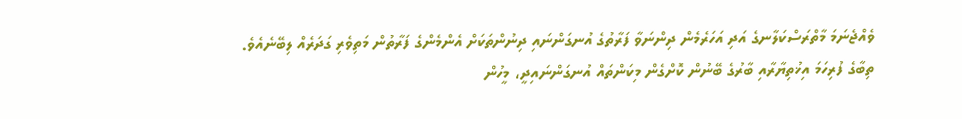ވެއްޖެނަމަ މާތްރަސްކަލާނގެ އަދި އަހަރެމެން ދިންނަވާ ފަރާތުގެ އުނގަންނައި ދިނުންތަކަށް އެންމެންގެ ފަރާތުން މަތިވެރި ގަދަރެއް ލިބޭނެއެވެ.
ތިބާގެ ފުރިހަމަ އިޚުތިޔާރާއި ބާރުގެ ބޭނުން ކޮށްގެން މިކަންތައް އުނގަންނައިދީ، މީހުން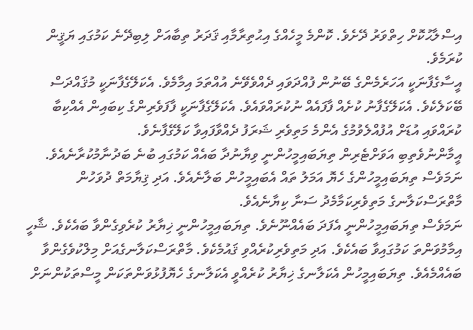އިސްލާޙުކޮށް ހިތްވަރު ދޭށެވެ. ކޮންމެ މީހެއްގެ އިޙުތިރާމާއި ޤަދަރު ތިބާއަށް ލިބިދޭނެ ކަމުގައި ޔަޤީން ކުރަމެވެ.
އީސާގެފާނަކީ އަހަރެމެންގެ ބޭނުން ފުއްދަވައި ދެއްވެވޭނެ އުއްތަމަ އިމާމެވެ. އެކަލޭގެފާނަކީ މުޤައްދަސް ބޭކަލެކެވެ. އެކަލޭގެފާނު ކުށެއް ފާފައެއް ނުކުރައްވައެވެ. އެކަލޭގެފާނަކީ ފާފަވެރިންގެ ކިބައިން އެއްކިބާ ކުރައްވައި އުޑަށް އުފުއްލެވުމުގެ އެންމެ މަތިވެރި ޝަރަފު ދެއްވާފައިވާ ކަލޭގެފާނެވެ.
އީމާންނުވެތިބި އަވަށްޓެރިން ތިޔަބައިމީހުންނީ ވިޔާނުދާ ބައެއް ކަމުގައި ބުނެ ބަދުނާމުކުރާނެއެވެ. ނަމަވެސް ތިޔަބައިމީހުންގެ ހެޔޮ އަމަލު ތައް އެބައިމީހުން ބަލާނެއެވެ. އަދި ޤިޔާމަތް ދުވަހުން މާތްރަސްކަލާނގެ މަތިވެރިކަމާމެދު ސަނާ ކިޔާނެއެވެ.
ނަމަވެސް ތިޔަބައިމީހުންނީ އެފަދަ ބައެއްނޫނެވެ. ތިޔަބައިމީހުންނީ ޚިޔާރު ކުރެވިގެންވާ ބައެކެވެ. ޝާހީ އިމާމުވަންތަ ކަމުގައިވާ ބައެކެވެ. އަދި މަތިވެރިކުރެއްވި ޤައުމެކެވެ. މާތްރަސްކަލާނގެއަށް މިލްކުވެގެންވާ ބައެއްމެއެވެ. ތިޔަބައިމީހުން އެކަލާނގެ ޚިޔާރު ކުރެއްވީ އެކަލާނގެ ހެޔޮފުޅުވަންތަކަން މީސްތަކުންނަށް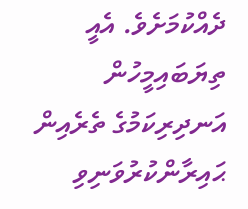ދެއްކުމަށެވެ. އެއީ ތިޔަބައިމީހުން އަނދިރިކަމުގެ ތެރެއިން ޙައިރާންކުރުވަނިވި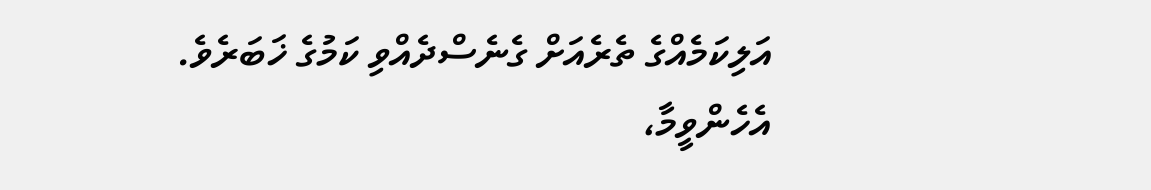އަލިކަމެއްގެ ތެރެއަށް ގެނެސްދެއްވި ކަމުގެ ޚަބަރެވެ.
އެހެންވީމާ،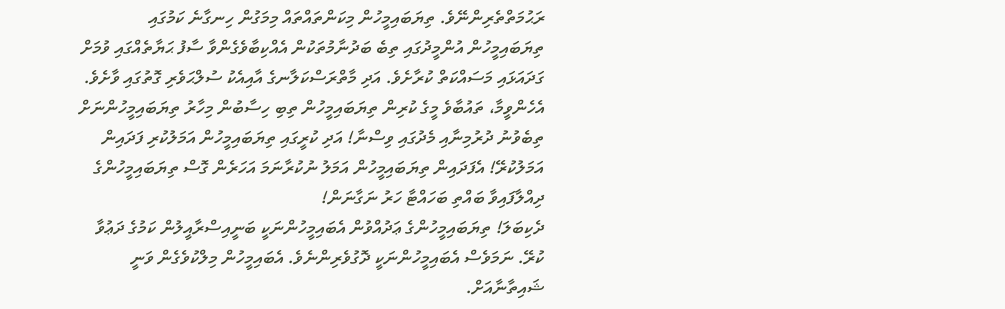ރަޙުމަތްތެރިންނޭވެ. ތިޔަބައިމީހުން މިކަންތައްތައް މިމަގުން ހިނގާނެ ކަމުގައި ތިޔަބައިމީހުން އުންމީދުގައި ތިބެ ބަދުނާމުތަކުން އެއްކިބާވެގެންވާ ސާފު ޙަޔާތެއްގައި ވުމަށް ގަދައަޅައި މަސައްކަތް ކުރާށެވެ. އަދި މާތްރަސްކަލާނގެ އާއިއެކު ސުލްޙަވެރި ގޮތުގައި ވާށެވެ.
އެހެންވީމާ، ތައުބާވެ މީގެ ކުރިން ތިޔަބައިމީހުން ތިބި ހިސާބުން މިހާރު ތިޔަބައިމީހުންނަށް ތިބެވުނު ދުރުމިނާއި މެދުގައި ވިސްނާ! އަދި ކުރީގައި ތިޔަބައިމީހުން އަމަލުކުރި ފަދައިން އަމަލުކުރޭ! އެފަދައިން ތިޔަބައިމީހުން އަމަލު ނުކުރާނަމަ އަހަރެން ގޮސް ތިޔަބައިމީހުންގެ ދިއްލާފައިވާ ބައްތި ބަހައްޓާ ހަރު ނަގާނަން!
ދެކިބަލަ! ތިޔަބައިމީހުންގެ ޢަދުއްވުން އެބައިމީހުންނަކީ ބަނީއިސްރާއީލުން ކަމުގެ ދަޢުވާ ކުރޭ. ނަމަވެސް އެބައިމީހުންނަކީ ދޮގުވެރިންނެވެ. އެބައިމީހުން މިލްކުވެގެން ވަނީ ޝައިތާނާއަށް.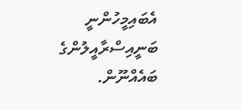އެބައިމީހުންނީ ބަނީއިސްރާއީލުންގެ ބައެއްނޫން.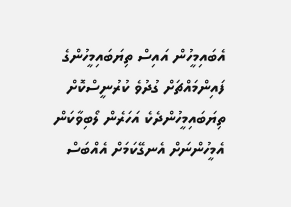އެބައިމީހުން އައިސް ތިޔަބައިމީހުންގެ ފައިންމައްޗަށް ގުދުވެ ކުރުނީސްކޮށް ތިޔަބައިމީހުންދެކެ އަހަރެން ލޯބިވާކަން އެމީހުންނަށް އެނގޭކަމަށް އެއްބަސް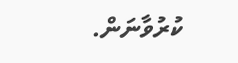ކުރުވާނަން.